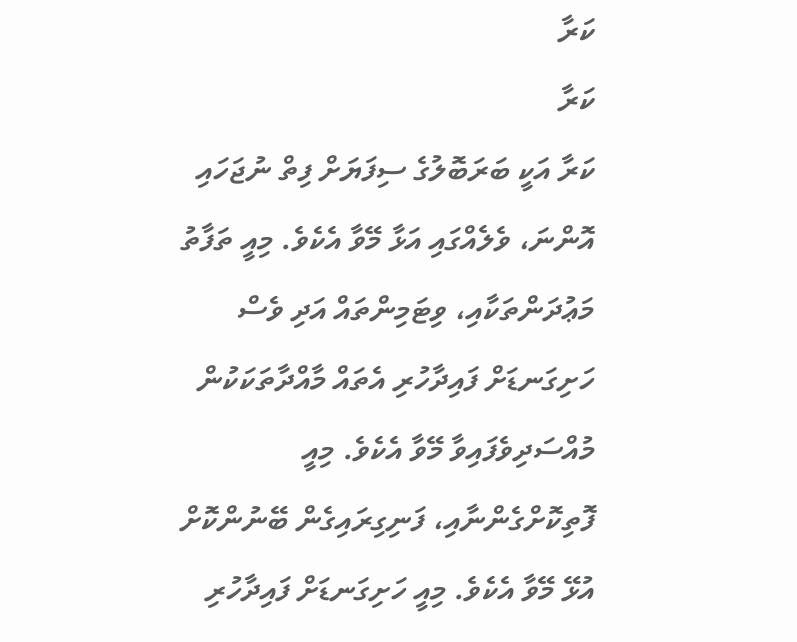ކަރާ
ކަރާ
ކަރާ އަކީ ބަރަބޮލުގެ ސިފަޔަށް ފިތް ނުޖަހައި އޮންނަ، ވެލެއްގައި އަޅާ މޭވާ އެކެވެ. މިއީ ތަފާތު މަޢުދަންތަކާއި، ވިޓަމިންތައް އަދި ވެސް ހަށިގަނޑަށް ފައިދާހުރި އެތައް މާއްދާތަކަކުން މުއްސަދިވެފައިވާ މޭވާ އެކެވެ. މިއީ ފޮތިކޮށްގެންނާއި، ފަނިގިރައިގެން ބޭނުންކޮށް އުޅޭ މޭވާ އެކެވެ. މިއީ ހަށިގަނޑަށް ފައިދާހުރި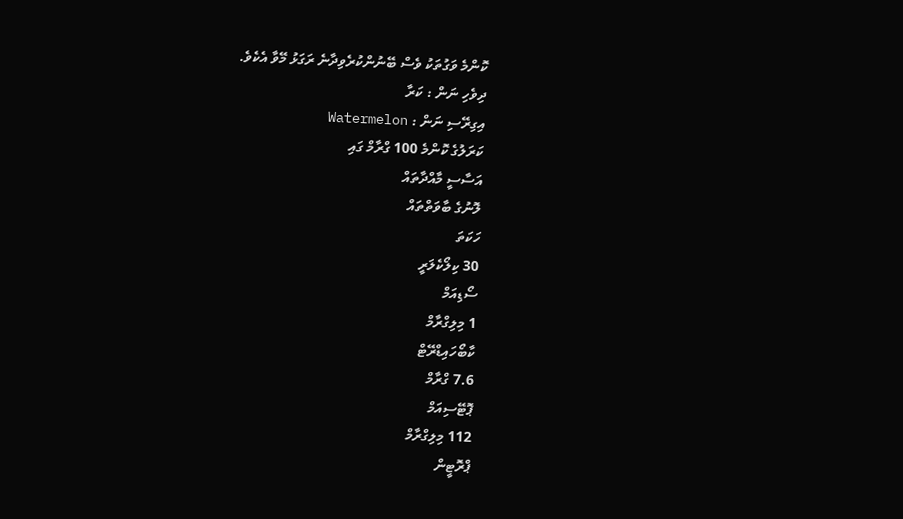ކޮންމެ ވަގުތަކު ވެސް ބޭނުންކުރެވިދާނެ ރަގަޅު މޭވާ އެކެވެ.
ދިވެހި ނަން : ކަރާ
އިގިރޭސި ނަން : Watermelon
ކަރަލުގެ ކޮންމެ 100 ގްރާމް ގައި
އަސާސީ މާއްދާތައް
ލޮނުގެ ބާވަތްތައް
ހަކަތަ
30 ކިލޯކެލަރީ
ސޯޑިއަމް
1 މިލިގްރާމް
ކާބޯހައިޑްރޭޓް
7.6 ގްރާމް
ޕޮޓޭސިއަމް
112 މިލިގްރާމް
ޕްރޮޓީން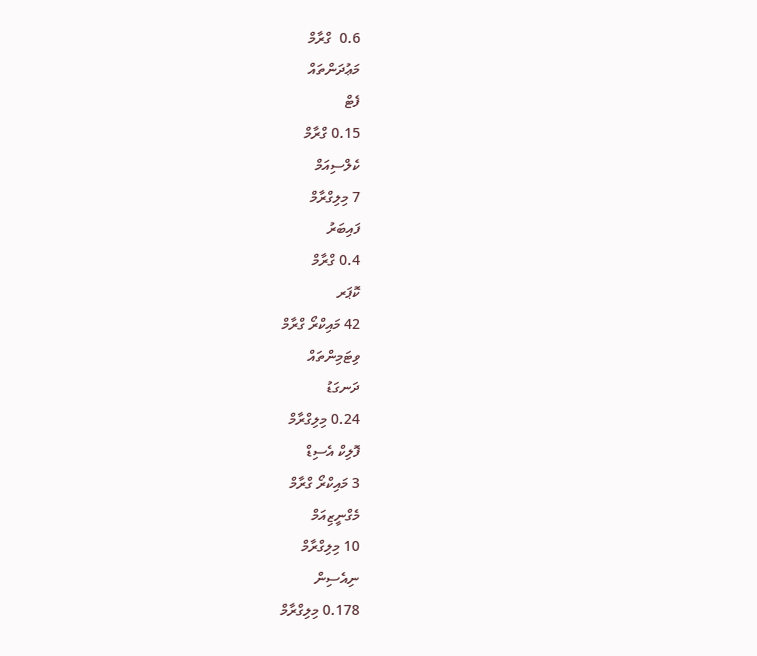0.6  ގްރާމް
މަޢުދަންތައް
ފެޓް
0.15 ގްރާމް
ކެލްސިއަމް
7 މިލިގްރާމް
ފައިބަރު
0.4 ގްރާމް
ކޮޕަރ
42 މައިކްރޯ ގްރާމް
ވިޓަމިންތައް
ދަނގަޑު
0.24 މިލިގްރާމް
ފޮލިކް އެސިޑް
3 މައިކްރޯ ގްރާމް
މެގްނީޒިއަމް
10 މިލިގްރާމް
ނިއެސިން
0.178 މިލިގްރާމް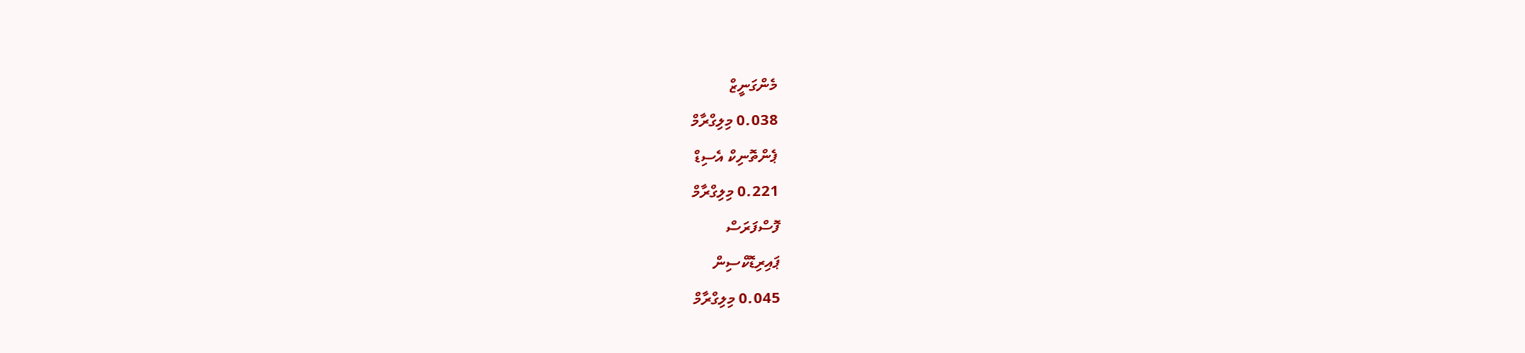މެންގަނީޒް
0.038 މިލިގްރާމް
ޕެންތޮނިކް އެސިޑް
0.221 މިލިގްރާމް
ފޮސްފަރަސް
ޕައިރިޑޮކްސިން
0.045 މިލިގްރާމް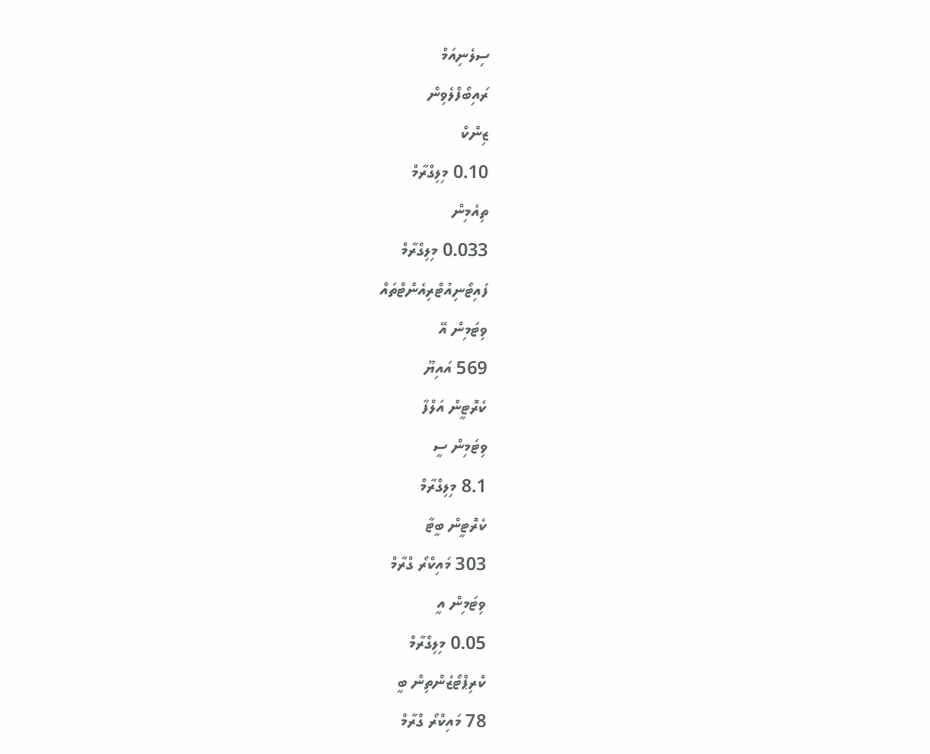ސިލެނިއަމް
ރައިބޯފްލެވިން
ޒިންކް
0.10 މިލިގްރާމް
ތިއެމިން
0.033 މިލިގްރާމް
ފައިޓޯނިއުޓްރިއެންޓްތައް
ވިޓަމިން އޭ
569 އައިޔޫ
ކެރޮޓީން އަލްފާ
ވިޓަމިން ސީ
8.1 މިލިގްރާމް
ކެރޮޓީން ބީޓާ
303 މައިކްރޯ ގްރާމް
ވިޓަމިން އީ
0.05 މިލިގްރާމް
ކްރިޕްޓޯޒެންތިން ބީ
78 މައިކްރޯ ގްރާމް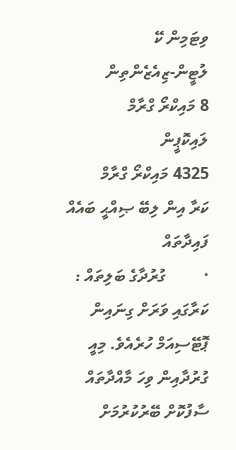ވިޓަމިން ކޭ
ލުޓީން-ޒިއެޒެންތިން
8 މައިކްރޯ ގްރާމް
ލައިކޮޕީން
4325 މައިކްރޯ ގްރާމް
ކަރާ އިން ލިބޭ ޞިއްޙީ ބައެއް ފައިދާތައް
·         ގުރުދާގެ ބަލިތައް : ކަރާގައި ވަރަށް ގިނައިން ޕޮޓޭސިއަމް ހުރެއެވެ. މިއީ ގުރުދާއިން ވިހަ މާއްދާތައް ސާފުކޮށް ބޭރުކުރުމަށް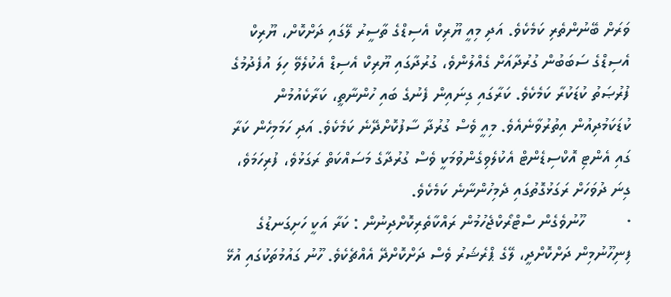ވަރަށް ބޭނުންތެރި ކަމެކެވެ. އަދި މިއީ ޔޫރިކް އެސިޑްގެ ތާސީރު ލޭގައި ދަށްކޮށް، ޔޫރިކް އެސިޑްގެ ސަބަބުން ގުރުދާއަށް ގެއްލުންވެ، ގުރުދާގައި ޔޫރިކް އެސިޑް އެކުލެވޭ ހިލަ އުފެދުމުގެ ފުރުޞަތު ކުޑަކުރާ ކަމެކެވެ. ކަރާގައި ގިނައިން ފެނުގެ ބައި ހުންނާތީ، ކަރާކެއުމުން ކުޑަކަމުދިއުން އިތުރުވާނެއެވެ. މިއީ ވެސް ގުރުދާ ސާފުކޮށްދޭނެ ކަމެކެވެ. އަދި ހަމަމިހެން ކަރާ ގައި އެންޓި އޮކްސިޑެންޓް އެކުލެވިގެންވުމަކީ ވެސް ގުރުދާގެ މަސައްކަތް ރަގަޅުވެ، ފުރިހަމަވެ، ގިނަ ދުވަހަށް ރަގަޅުގޮތުގައި ދެމިހުންނާނެ ކަމެކެވެ.
·         ހޫނުވެގެން ސްޓްރޯކްޖެހުމުން ރައްކާތެރިކޮށްދިނުން : ކަރާ އަކީ ހަށިގަނޑުގެ ފިނިހޫނުމިން ދަށްކޮށްދީ، ލޭގެ ޕްރެޝަރު ވެސް ދަށްކޮށްދޭ އެއްޗެކެވެ. ހޫނު ގައުމުތަކުގައި އުޅޭ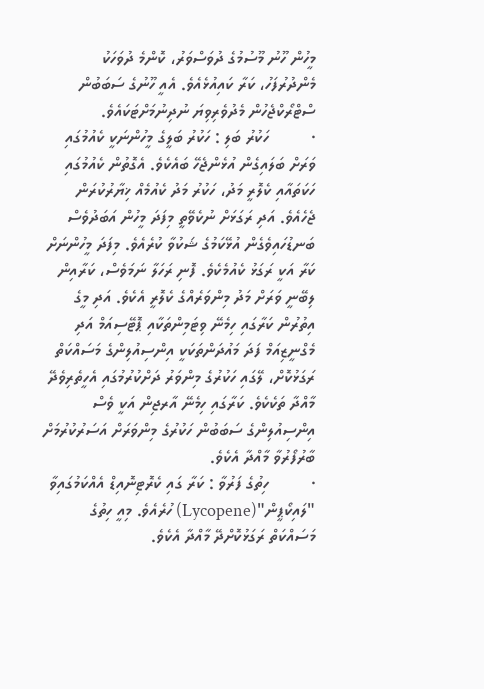މީހުން ހޫނު މޫސުމުގެ ދުވަސްވަރު، ކޮންމެ ދުވަހަކު މެންދުރުފަހު، ކަރާ ކައިއުޅެއެވެ. އެއީ ހޫނުގެ ސަބަބުން ސްޓްރޯކްޖެހުން މެދުވެރިވިޔަ ނުދިނުމަށްޓަކައެވެ.
·         ހަކުރު ބަލި : ހަކުރު ބަލީގެ މީހުންނަކީ ކެއުމުގައި ވަރަށް ބަލައިގެން އުޅެންޖެހޭ ބައެކެވެ. އެގޮތުން ކެއުމުގައި ހަކަތައާއި ކެލޮރީ މަދު، ހަކުރު މަދު ކެއުމެއް ޚިޔާރުކުރަން ޖެހެއެވެ. އަދި ރަގަޅަށް ނުކެވޭތީ މިފަދަ މީހުން އަބަދުވެސް ބަނޑުހައިވެގެން އުޅޭކަމުގެ ޝަކުވާ ކުރެއެވެ. މިފަދަ މީހުންނަށް ކަރާ އަކީ ރަގަޅު ކެއުމެކެވެ. ފޮނި ރަހަލާ ނަމަވެސް، ކަރާއިން ލިބޭނީ ވަރަށް މަދު މިންވަރެއްގެ ކެލޮރީ އެކެވެ. އަދި މީގެ އިތުރުން ކަރާގައި ހިމެނޭ ވިޓަމިންތަކާއި ޕޮޓޭސިއަމް އަދި މެގްނީޒިއަމް ފަދަ މައުދަންތަކަކީ އިންސިއުލިންގެ މަސައްކަތް ރަގަޅުކޮށް، ލޭގައި ހަކުރުގެ މިންވަރު ދަށްކުރުމުގައި އެހީތެރިވެދޭ މާއްދާ ތަކެކެވެ. ކަރާގައި ހިމެނޭ އާރޖިން އަކީ ވެސް އިންސިއުލިންގެ ސަބަބުން ހަކުރުގެ މިންވަރަށް އަސަރުކުރުމަށް ބާރުފޯރުވާ މާއްދާ އެކެވެ.
·         ހިތުގެ ފަރުވާ : ކަރާ ގައި ކެރޮޓިނޮއިޑް އެއްކަމުގައިވާ "ލައިކޯޕީން"(Lycopene) ހުރެއެވެ. މިއީ ހިތުގެ މަސައްކަތް ރަގަޅުކޮށްދޭ މާއްދާ އެކެވެ.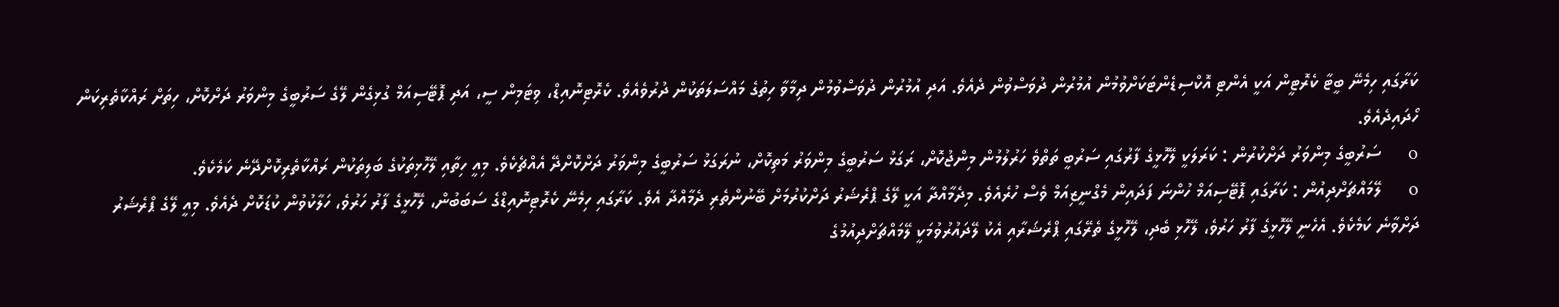ކަރާގައި ހިމެނޭ ބީޓާ ކެރޮޓީން އަކީ އެންޓި އޮކްސިޑެންޓަކަށްވުމުން އުމުރުން ދުވަސްވުން ދެއެވެ. އަދި އުމުރުން ދުވަސްވުމުން ދިމާވާ ހިތުގެ މައްސަލަތަކުން ދުރުވެއެވެ. ކެރޮޓިނޮއިޑް، ވިޓަމިން ސީ، އަދި ޕޮޓޭސިއަމް ގުޅިގެން ލޭގެ ސަރުބީގެ މިންވަރު ދަށްކޮށް، ހިތަށް ރައްކާތެރިކަން ހޯދައިދެއެވެ.
o       ސަރުބީގެ މިންވަރު ދަށްކުރުން : ކަރަލަކީ ލޭހޮޅީގެ ފާރުގައި ސަރުބީ ތަތްވެ ހަރުލުމުން މިންޖުކޮށް، ރަގަޅު ސަރުބީގެ މިންވަރު މަތިކޮށް، ނުރަގަޅު ސަރުބީގެ މިންވަރު ދަށްކޮށްދޭ އެއްޗެކެވެ. މިއީ ހިތާއި ލޭހޮޅިތަކުގެ ބަލިތަކުން ރައްކާތެރިކޮށްދޭނެ ކަމެކެވެ.
o       ލޭމައްޗަށްދިއުން : ކަރާގައި ޕޮޓޭސިއަމް ހުންނަ ފަދައިން މެގްނީޒިއަމް ވެސް ހުރެއެވެ. މިދެމާއްދާ އަކީ ލޭގެ ޕްރެޝަރު ދަށްކުރުމަށް ބޭނުންތެރި ދެމާއްދާ އެވެ. ކަރާގައި ހިމެނޭ ކެރޮޓިނޮއިޑްގެ ސަބަބުން، ލޭހޮޅީގެ ފާރު ހަރުވެ، ހަލާކުވުން ކުޑަކޮށް ދެއެވެ. މިއީ ލޭގެ ޕްރެޝަރު ދަށްވާނެ ކަމެކެވެ. އެހެނީ ލޭހޮޅީގެ ފާރު ހަރުވެ، ލޭހޮޅި ބެދި، ލޭހޮޅީގެ ތެރޭގައި ޕްރެޝަރާއި އެކު ލޭދައުރުވުމަކީ ލޭމައްޗަށްދިއުމުގެ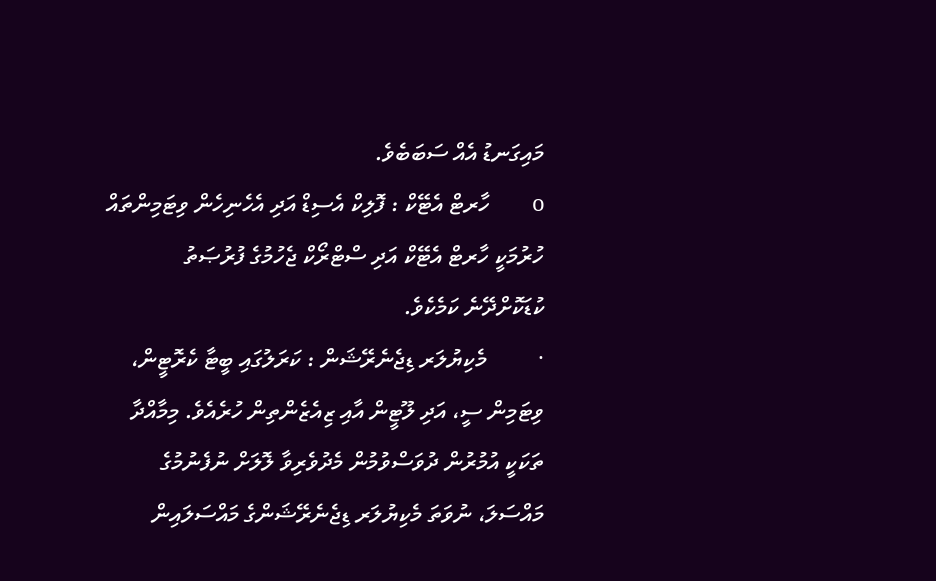މައިގަނޑު އެއް ސަބަބެވެ.
o       ހާރޓް އެޓޭކް : ފޮލިކް އެސިޑް އަދި އެހެނިހެން ވިޓަމިންތައް ހުރުމަކީ ހާރޓް އެޓޭކް އަދި ސްޓްރޯކް ޖެހުމުގެ ފުރުޞަތު ކުޑަކޮށްދޭނެ ކަމެކެވެ.
·         މެކިޔުލަރ ޑިޖެނެރޭޝަން : ކަރަލުގައި ބީޓާ ކެރޮޓީން، ވިޓަމިން ސީ، އަދި ލޫޓީން އާއި ޒިއެޒެންތިން ހުރެއެވެ. މިމާއްދާ ތަކަކީ އުމުރުން ދުވަސްވުމުން މެދުވެރިވާ ލޮލަށް ނުފެނުމުގެ މައްސަލަ، ނުވަތަ މެކިޔުލަރ ޑިޖެނެރޭޝަންގެ މައްސަލައިން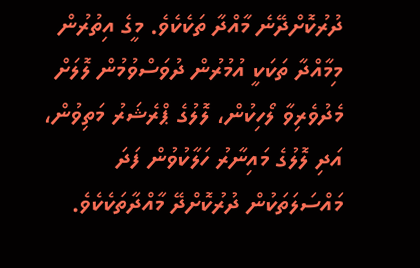ދުރުކޮށްދޭނެ މާއްދާ ތަކެކެވެ. މީގެ އިތުރުން މިމާއްދާ ތަކަކީ އުމުރުން ދުވަސްވުމުން ލޮލަށް މެދުވެރިވާ ލޯހިކުން، ލޮލުގެ ޕްރެޝަރު މަތިވުން، އަދި ލޮލުގެ މައިނާރު ހަލާކުވުން ފަދަ މައްސަލަތަކުން ދުރުކޮށްދޭ މާއްދާތަކެކެވެ.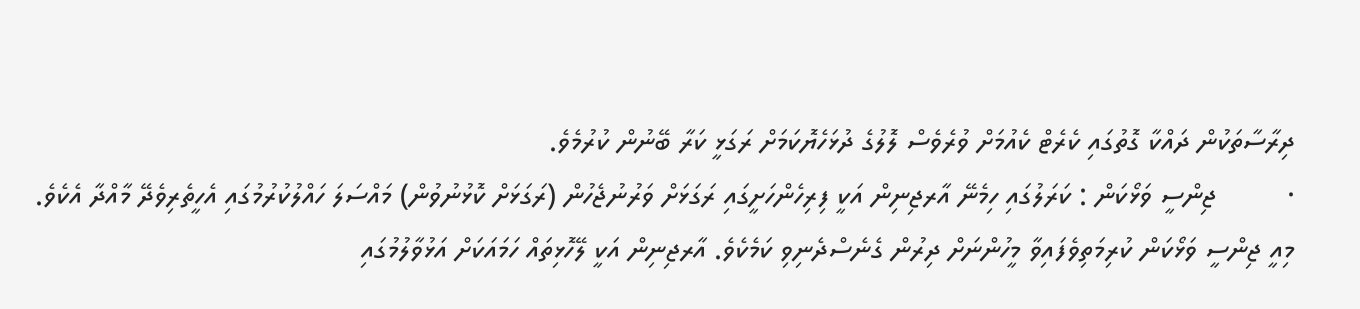ދިރާސާތަކުން ދައްކާ ގޮތުގައި ކެރެޓް ކެއުމަށް ވުރެވެސް ލޮލުގެ ދުޅަހެޔޮކަމަށް ރަގަޅީ ކަރާ ބޭނުން ކުރުމެވެ.
·         ޖިންސީ ވަޅޯކަން : ކަރަލުގައި ހިމެނޭ އާރޖިނިން އަކީ ފިރިހެންހަށީގައި ރަގަޅަށް ވަރުނުޖެހުން (ރަގަޅަށް ކޮޅުނުވުން) މައްސަލަ ހައްލުކުރުމުގައި އެހީތެރިވެދޭ މާއްދާ އެކެވެ. މިއީ ޖިންސީ ވަޅޯކަން ކުރިމަތިވެފައިވާ މީހުންނަށް ދިރުން ގެނެސްދެނިވި ކަމެކެވެ. އާރޖިނިން އަކީ ލޭހޮޅިތައް ހަމައަކަށް އަޅުވާލުމުގައި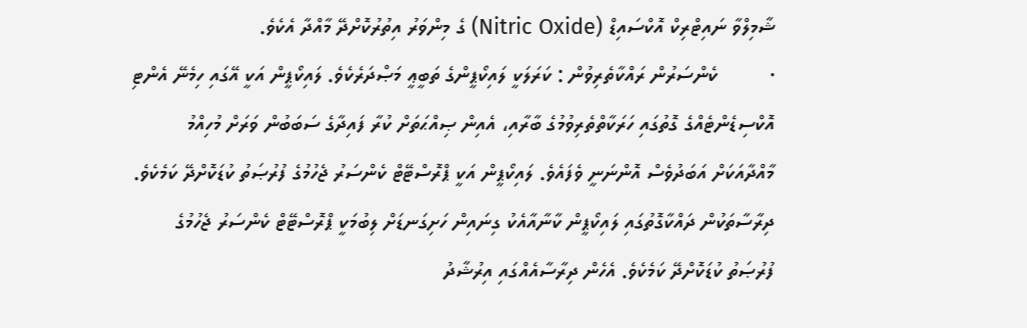ޝާމިލްވާ ނައިޓްރިކް އޮކްސައިޑް (Nitric Oxide) ގެ މިންވަރު އިތުރުކޮށްދޭ މާއްދާ އެކެވެ.
·         ކެންސަރުން ރައްކާތެރިވުން : ކަރަލަކީ ލައިކޯޕީންގެ ތަބީޢީ މަޞްދަރެކެވެ. ލައިކޯޕީން އަކީ އޭގައި ހިމެނޭ އެންޓި އޮކްސިޑެންޓެއްގެ ގޮތުގައި ހަރަކާތްތެރިވުމުގެ ބާރާއި، އެއިން ޞިއްޙަތަށް ކުރާ ފައިދާގެ ސަބަބުން ވަރަށް މުހިއްމު މާއްދާއަކަށް އަބަދުވެސް އޮންނަނީ ވެފައެވެ. ލައިކޯޕީން އަކީ ޕްރޮސްޓޭޓް ކެންސަރު ޖެހުމުގެ ފުރުޞަތު ކުޑަކޮށްދޭ ކަމެކެވެ. ދިރާސާތަކުން ދައްކާގޮތުގައި ލައިކޯޕީން ކާނާއާއެކު ގިނައިން ހަށިގަނޑަށް ލިބުމަކީ ޕްރޮސްޓޭޓް ކެންސަރު ޖެހުމުގެ ފުރުޞަތު ކުޑަކޮށްދޭ ކަމެކެވެ. އެހެން ދިރާސާއެއްގައި އިރުޝާދު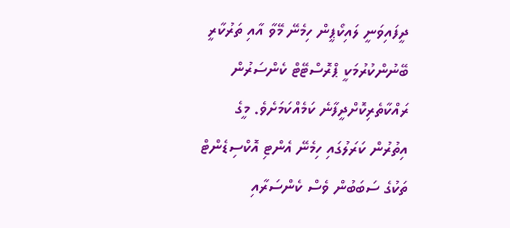ދީފައިވަނީ ލައިކޯޕީން ހިމެނޭ މޭވާ އާއި ތަރުކާރީ ބޭނުންކުރުމަކީ ޕްރޮސްޓޭޓް ކެންސަރުން ރައްކާތެރިކޮށްދީފާނެ ކަމެއްކަމަށެވެ. މީގެ އިތުރުން ކަރަލުގައި ހިމެނޭ އެންޓި އޮކްސިޑެންޓް ތަކުގެ ސަބަބުން ވެސް ކެންސަރާއި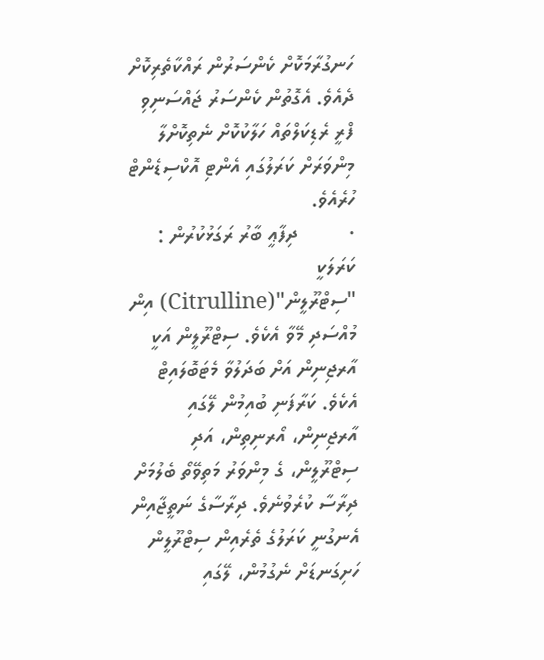ހަނގުރާމަކޮށް ކެންސަރުން ރައްކާތެރިކޮށް ދެއެވެ. އެގޮތުން ކެންސަރު ޖައްސަނިވި ފްރީ ރެޑިކަލްތައް ހަލާކުކޮށް ނެތިކޮށްލާ މިންވަރަށް ކަރަލުގައި އެންޓި އޮކްސިޑެންޓް ހުރެއެވެ.
·         ދިފާޢީ ބާރު ރަގަޅުކުރުން : ކަރަލަކީ "ސިޓްރޫލީން"(Citrulline) އިން މުއްސަދި މޭވާ އެކެވެ. ސިޓްރޫލީން އަކީ އާރޖިނިން އަށް ބަދަލުވާ މެޓަބޮލައިޓް އެކެވެ. ކަރާފަނި ބުއިމުން ލޭގައި އާރޖިނިން، އޯރނިތިން، އަދި ސިޓްރޫލީން، ގެ މިންވަރު މަތިވޭތޯ ބެލުމަށް ދިރާސާ ކުރެވުނެވެ. ދިރާސާގެ ނަތީޖާއިން އެނގުނީ ކަރަލުގެ ތެރެއިން ސިޓްރޫލީން ހަށިގަނޑަށް ނެގުމުން، ލޭގައި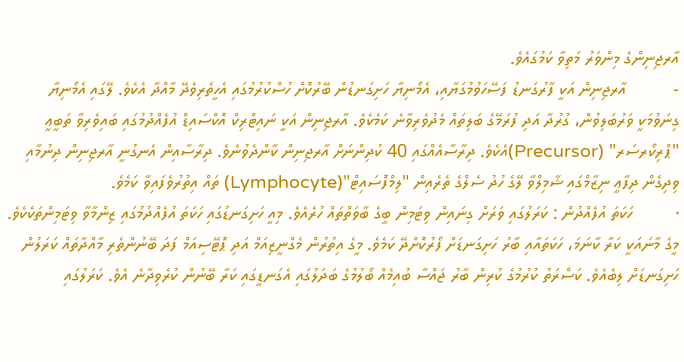އާރޖިނިންގެ މިންވަރު މަތިވާ ކަމުގައެވެ.
-          އާރޖިނިން އަކީ ފާރުގަނޑު ފަސޭހަވުމުގަޔާއި، އެމޯނިޔާ ހަށިގަނޑުން ބޭރުކޮށް ހުސްކުރުމުގައި އެހީތެރިވެދޭ މާއްދާ އެކެވެ. ލޭގައި އެމޯނިޔާ ގިނަވުމަކީ ވަރުބަލިވުން، ގުރުދާ އަދި ފުރަމޭގެ ބަލިތައް މެދުވެރިވާނެ ކަމެކެވެ. އާރޖިނިން އަކީ ނައިޓްރިކް އޮކްސައިޑް އުފެއްދުމުގައި ބައިވެރިވާ ތަބީޢީ "ޕްރިކޯރސަރ" (Precursor)އެކެވެ. ދިރާސާއެއްގައި 40 ކުދިންނަށް އާރޖިނިން ކާންދެވުނެވެ. ދިރާސާއިން އެނގުނީ އާރޖިނިން ދިނުމާއި ވިދިގެން ދިފާޢީ ނިޒާމްގައި ޝާމިލްވާ ލޭގެ ހުދު ސެލްގެ ތެރެއިން "ލިމްފޮސައިޓް"(Lymphocyte) ތައް އިތުރުވެފައިވާ ކަމެވެ.
·         ހަކަތަ އުފެއްދުން : ކަރަލުގައި ވަރަށް ގިނައިން ވިޓަމިން ބީގެ ބާވަތްތައް ހުރެއެވެ. މިއީ ހަށިގަނޑުގައި ހަކަތަ އުފެއްދުމުގައި ޒިންމާވާ ވިޓަމިންތަކެކެވެ. މީގެ މާނައަކީ ކަރާ ކާނަމަ، ހަކަތައާއި ބާރު ހަށިގަނޑަށް ފޯރުކޮށްދޭ ކަމެވެ. މީގެ އިތުރުން މެގްނީޒިއަމް އަދި ޕޮޓޭސިއަމް ފަދަ ބޭނުންތެރި މާއްދާތައް ކަރަލުން ހަށިގަނޑަށް ލިބެއެވެ. ކަސްރަތު ކުރުމުގެ ކުރިން ބާރު ޖައްސާ ބުއިމެއް ބޯލުމުގެ ބަދަލުގައި އެގަނޑީގައި ކަރާ ބޭނުން ކުރެވިދާނެ އެވެ. ކަރަލުގައި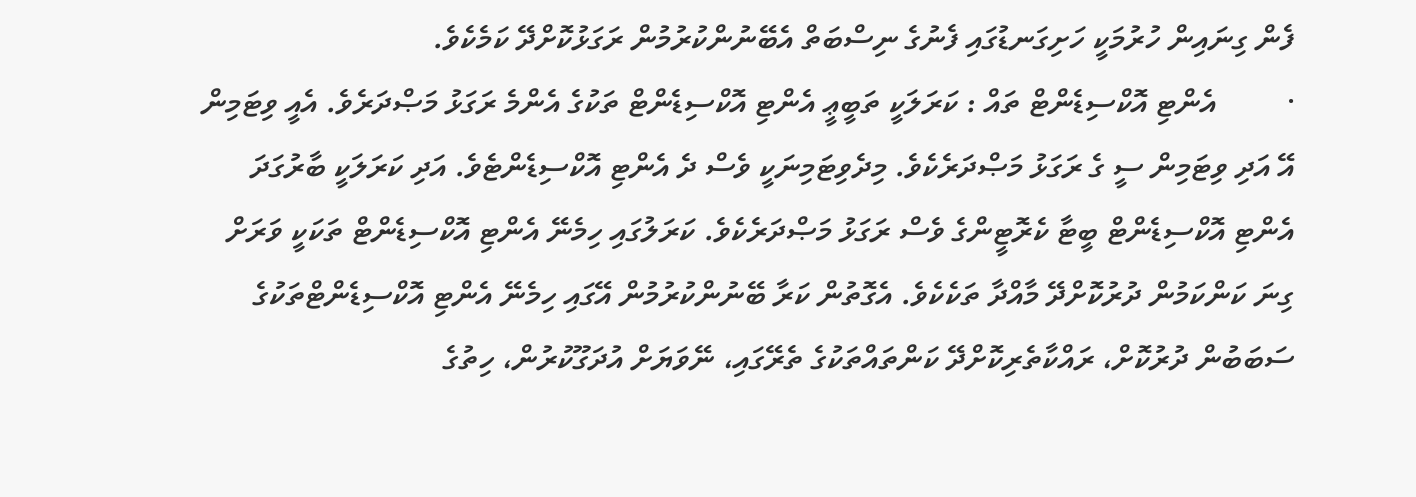ފެން ގިނައިން ހުރުމަކީ ހަށިގަނޑުގައި ފެނުގެ ނިސްބަތް އެބޭނުންކުރުމުން ރަގަޅުކޮށްދޭ ކަމެކެވެ.
·         އެންޓި އޮކްސިޑެންޓް ތައް : ކަރަލަކީ ތަބީޢީ އެންޓި އޮކްސިޑެންޓް ތަކުގެ އެންމެ ރަގަޅު މަޞްދަރެވެ. އެއީ ވިޓަމިން އޭ އަދި ވިޓަމިން ސީ ގެ ރަގަޅު މަޞްދަރެކެވެ. މިދެވިޓަމިނަކީ ވެސް ދެ އެންޓި އޮކްސިޑެންޓެވެ. އަދި ކަރަލަކީ ބާރުގަދަ އެންޓި އޮކްސިޑެންޓް ބީޓާ ކެރޮޓީންގެ ވެސް ރަގަޅު މަޞްދަރެކެވެ. ކަރަލުގައި ހިމެނޭ އެންޓި އޮކްސިޑެންޓް ތަކަކީ ވަރަށް ގިނަ ކަންކަމުން ދުރުކޮށްދޭ މާއްދާ ތަކެކެވެ. އެގޮތުން ކަރާ ބޭނުންކުރުމުން އޭގައި ހިމެނޭ އެންޓި އޮކްސިޑެންޓްތަކުގެ ސަބަބުން ދުރުކޮށް، ރައްކާތެރިކޮށްދޭ ކަންތައްތަކުގެ ތެރޭގައި، ނޭވަޔަށް އުދަގޫކުރުން، ހިތުގެ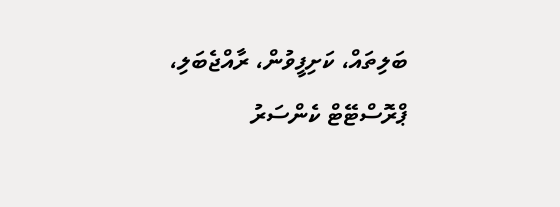ބަލިތައް، ކަށިފީވުން، ރާއްޖެބަލި، ޕްރޮސްޓޭޓް ކެންސަރު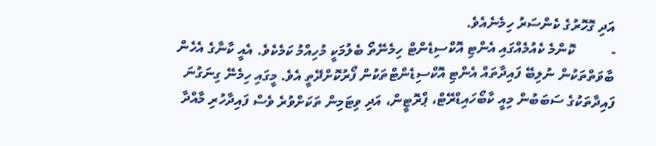އަދި ގޮހޮރުގެ ކެންސަރު ހިމެނެއެވެ.
-          ކޮންމެ ކެއުމެއްގައި އެންޓި އޮކްސިޑެންޓް ހިމެނޭތޯ ބެލުމަކީ މުހިއްމު ކަމެކެވެ. އެއީ ކާނާގެ އެހެން ބާވަތްތަކުން ނުލިބޭ ފައިދާތައް އެންޓި އޮކްސިޑެންޓްތަކުން ފޯރުކޮށްދޭތީ އެވެ. މީގައި ހިމެނޭ ގިނަގުނަ ފައިދާތަކުގެ ސަބަބުން މިއީ ކާބޯހައިޑްރޭޓް، ޕްރޮޓީން، އަދި ވިޓަމިން ތަކަށްވުރެ ވެސް ފައިދާހުރި މާއްދާ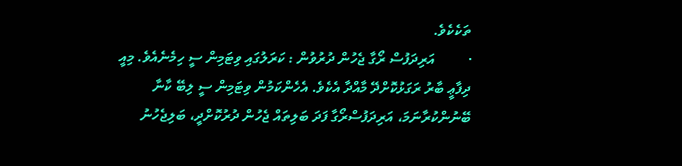ތަކެކެވެ.
·         އަރިދަފުސް ރޯގާ ޖެހުން ދުރުވުން : ކަރަލުގައި ވިޓަމިން ސީ ހިމެނެއެވެ. މިއީ ދިފާޢީ ބާރު ރަގަޅުކޮށްދޭ މާއްދާ އެކެވެ. އެހެންކަމުން ވިޓަމިން ސީ ލިބޭ ކާނާ ބޭނުންކުރާނަމަ، އަރިދަފުސްރޯގާ ފަދަ ބަލިތައް ޖެހުން ދުރުކޮށްދީ، ބަލިޖެހުނު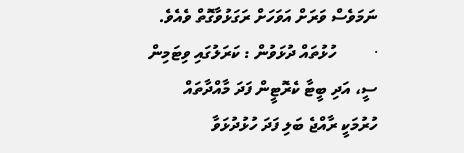ނަމަވެސް ވަރަށް އަވަހަށް ރަގަޅުވާގޮތް ވެއެވެ.
·         ހުޅުތައް ދުޅަވުން : ކަރަލުގައި ވިޓަމިން ސީ، އަދި ބީޓާ ކެރޮޓީން ފަދަ މާއްދާތައް ހުރުމަކީ ރާއްޖެ ބަލި ފަދަ ހުޅުދުޅަވާ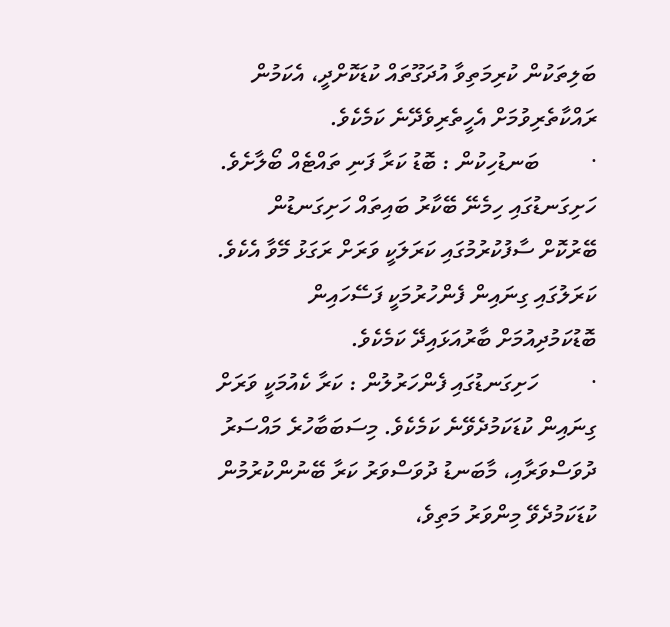ބަލިތަކުން ކުރިމަތިވާ އުދަގޫތައް ކުޑަކޮށްދީ، އެކަމުން ރައްކާތެރިވުމަށް އެހީތެރިވެދޭނެ ކަމެކެވެ.
·         ބަނޑުހިކުން : ބޮޑު ކަރާ ފަނި ތައްޓެއް ބޯލާށެވެ. ހަށިގަނޑުގައި ހިމެނޭ ބޭކާރު ބައިތައް ހަށިގަނޑުން ބޭރުކޮށް ސާފުކުރުމުގައި ކަރަލަކީ ވަރަށް ރަގަޅު މޭވާ އެކެވެ. ކަރަލުގައި ގިނައިން ފެންހުރުމަކީ ފަސޭހައިން ބޮޑުކަމުދިއުމަށް ބާރުއަޅައިދޭ ކަމެކެވެ.
·         ހަށިގަނޑުގައި ފެންހަރުލުން : ކަރާ ކެއުމަކީ ވަރަށް ގިނައިން ކުޑަކަމުދެވޭނެ ކަމެކެވެ. މިސަބަބާހުރެ މައްސަރު ދުވަސްވަރާއި، މާބަނޑު ދުވަސްވަރު ކަރާ ބޭނުންކުރުމުން ކުޑަކަމުދެވޭ މިންވަރު މަތިވެ،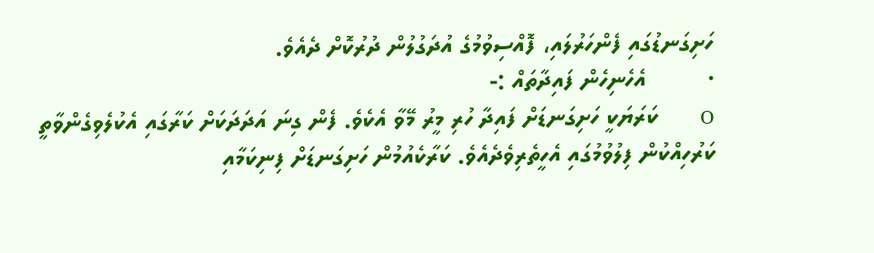ހަށިގަނޑުގައި ފެންހަރުލައި، ފޮއްސިވުމުގެ އުދަގުލުން ދުރުކޮށް ދެއެވެ.
·         އެހެނިހެން ފައިދާތައް :-
o       ކަރަޔަކީ ހަށިގަނޑަށް ފައިދާ ހުރި މީރު މޭވާ އެކެވެ. ފެން ގިނަ އަދަދަކަށް ކަރާގައި އެކުލެވިގެންވާތީ ކަރުހިއްކުން ފިލުވުމުގައި އެހީތެރިވެދެއެވެ. ކަރާކެއުމުން ހަށިގަނޑަށް ފިނިކަމާއި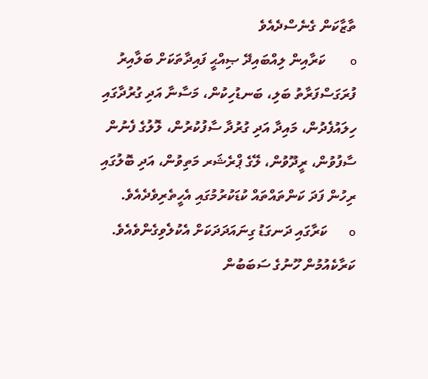ތާޒާކަން ގެނެސްދެއެވެ
o        ކަރާއިން ލިއްބައިދޭ ޞިއްޙީ ފައިދާތަކަށް ބަލާއިރު ފުރަގަސްފަރާތު ބަލި، ބަނޑުހިކުން، މަސާނާ އަދި ގުރުދާގައި ހިލައުފެދުން، މައިދާ އަދި ގުރުދާ ސާފުކުރުން، ލޮލުގެ ފެނުން ސާފުވުން، ރީދޫވުން، ލޭގެ ޕްރެޝަރ މަތިވުން، އަދި ބޮލުގައި ރިހުން ފަދަ ކަންތައްތައް ކުޑަކުރުމުގައި އެހީތެރިވެދެއެވެ.
o       ކަރާގައި ދަނގަޑު ގިނައަދަދަކަށް އެކުލެވިގެންވެއެވެ. ކަރާކެއުމުން ހޫނުގެ ސަބަބުން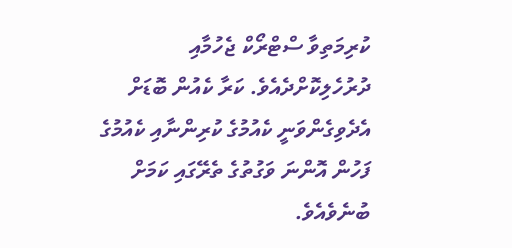ކުރިމަތިވާ ސްޓްރޯކް ޖެހުމާއި ދުރުހެލިކޮށްދެއެވެ. ކަރާ ކެއުން ބޮޑަށް އެދެވިގެންވަނީ ކެއުމުގެ ކުރިންނާއި ކެއުމުގެ ފަހުން އޮންނަ ވަގުތުގެ ތެރޭގައި ކަމަށް ބުނެވެއެވެ.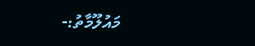މައުލޫމާތު:-